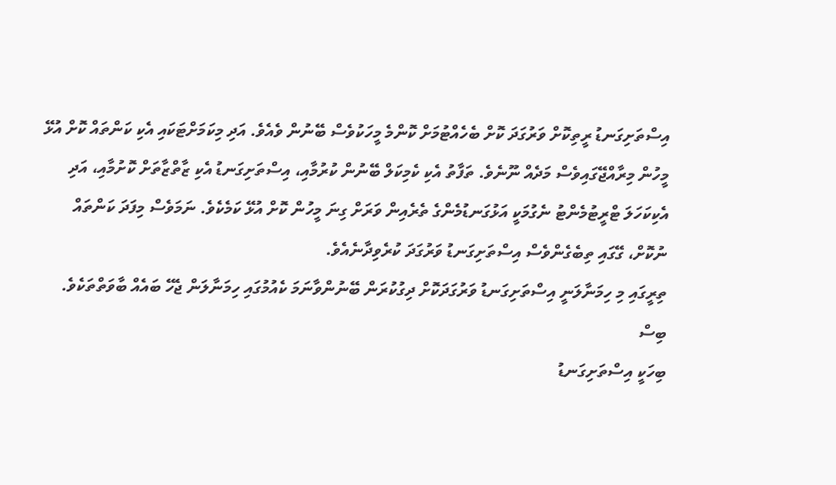އިސްތަށިގަނޑު ރީތިކޮށް ވަރުގަދަ ކޮށް ބެހެއްޓުމަށް ކޮންމެ މީހަކުވެސް ބޭނުން ވެއެވެ. އަދި މިކަމަށްޓަކައި އެކި ކަންތައް ކޮށް އުޅޭ މީހުން މިރާއްޖޭގައިވެސް މަދެއް ނޫނެވެ. ތަފާތު އެކި ކެމިކަލް ބޭނުން ކުރުމާއި، އިސްތަށިގަނޑު އެކި ޒާތްޒާތަށް ކޮށުމާއި، އަދި އެކިކަހަލަ ޓްރީޓުމެންޓު ނެގުމަކީ އަޅުގަނޑުމެންގެ ތެރެއިން ވަރަށް ގިނަ މީހުން ކޮށް އުޅޭ ކަމެކެވެ. ނަމަވެސް މިފަދަ ކަންތައް ނުކޮށް، ގޭގައި ތިބެގެންވެސް އިސްތަށިގަނޑު ވަރުގަދަ ކުރެވިދާނެއެވެ.
ތިރީގައި މި ހިމަނާލަނީ އިސްތަށިގަނޑު ވަރުގަދަކޮށް ދިގުކުރަން ބޭނުންވާނަމަ ކެއުމުގައި ހިމަނާލަން ޖެހޭ ބައެއް ބާވަތްތަކެވެ.
ބިސް
ބިހަކީ އިސްތަށިގަނޑު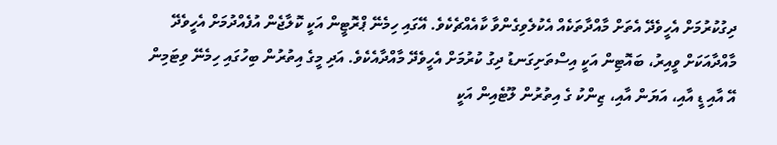ދިގުކުރުމަށް އެހީވެދޭ އެތަށް މާއްދާތަކެއް އެކުލެވިގެންވާ ކާއެއްޗެކެވެ. އޭގައި ހިމެނޭ ޕްރޮޓީން އަކީ ކޮލާޖެން އުފެއްދުމަށް އެހީވެދޭ މާއްދާއަކަށް ވީއިރު، ބައޮޓިން އަކީ އިސްތަށިގަނޑު ދިގު ކުރުމަށް އެހީވެދޭ މާއްދާއެކެވެ. އަދި މީގެ އިތުރުން ބިހުގައި ހިމެނޭ ވިޓަމިން އޭ އާއި ޑީ އާއި، އަޔަން އާއި، ޒިންކު ގެ އިތުރުން ލޫޓެއިން އަކީ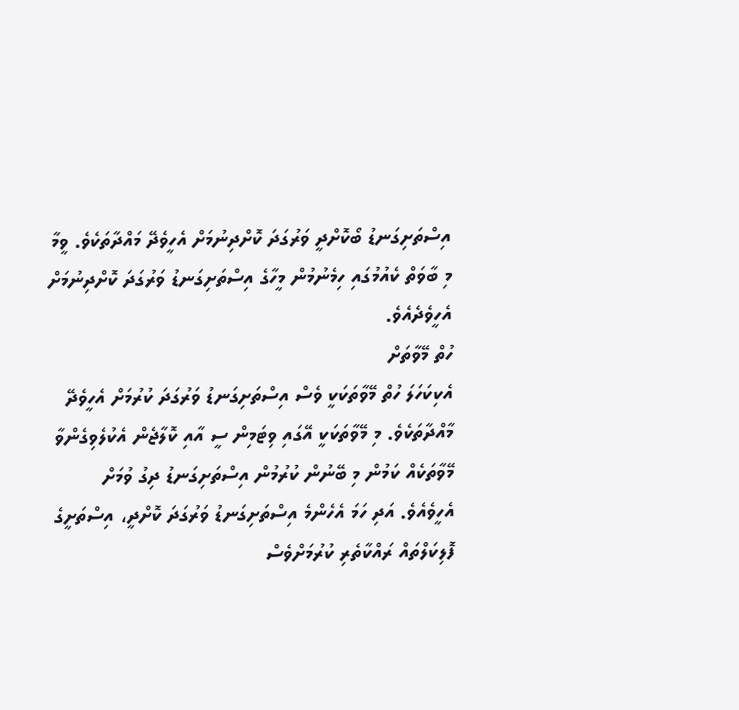އިސްތަށިގަނޑު ބޯކޮށްދީ ވަރުގަދަ ކޮށްދިނުމަށް އެހީވެދޭ މައްދާތަކެވެ. ވީމާ މި ބާވަތް ކެއުމުގައި ހިމެނުމުން މީހާގެ އިސްތަށިގަނޑު ވަރުގަދަ ކޮށްދިނުމަށް އެހީވެދެއެވެ.
ހުތް މޭވާތަށް
އެކިކަހަލަ ހުތް މޭވާތަކަކީ ވެސް އިސްތަށިގަނޑު ވަރުގަދަ ކުރުމަށް އެހީވެދޭ މާއްދާތަކެވެ. މި މޭވާތަކަކީ އޭގައި ވިޓަމިން ސީ އާއި ކޮލާޖެން އެކުލެވިގެންވާ މޭވާތަކެއް ކަމުން މި ބޭނުން ކުރުމުން އިސްތަށިގަނޑު ދިގު ވުމަށް އެހީވެއެވެ. އަދި ހަމަ އެހެންމެ އިސްތަށިގަނޑު ވަރުގަދަ ކޮށްދީ، އިސްތަށީގެ ފޮލިކަލްތައް ރައްކާތެރި ކުރުމަށްވެސް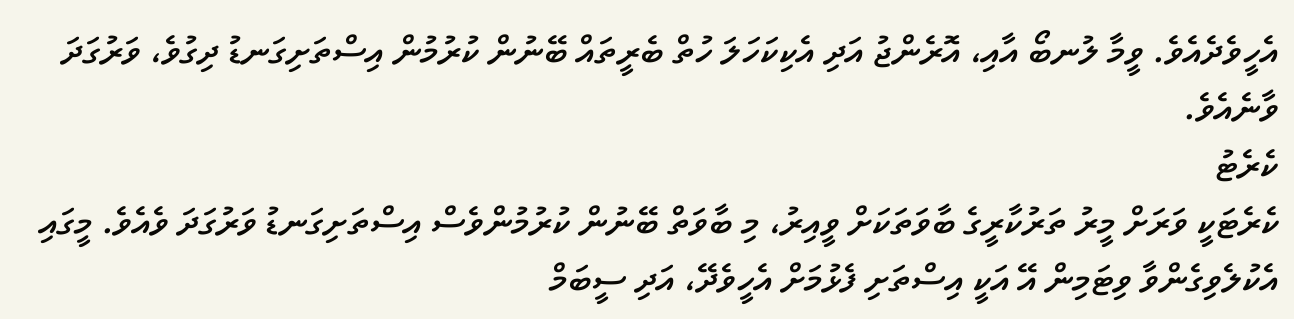އެހީވެދެއެވެ. ވީމާ ލުނބޯ އާއި، އޮރެންޖު އަދި އެކިކަހަލަ ހުތް ބެރީތައް ބޭނުން ކުރުމުން އިސްތަށިގަނޑު ދިގުވެ، ވަރުގަދަ ވާނެއެވެ.
ކެރެޓު
ކެރެޓަކީ ވަރަށް މީރު ތަރުކާރީގެ ބާވަތަކަށް ވީއިރު، މި ބާވަތް ބޭނުން ކުރުމުންވެސް އިސްތަށިގަނޑު ވަރުގަދަ ވެއެވެ. މީގައި އެކުލެވިގެންވާ ވިޓަމިން އޭ އަކީ އިސްތަށި ފެޅުމަށް އެހީވެދޭ، އަދި ސީބަމް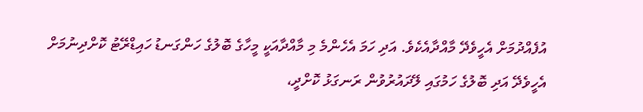އުފެއްދުމަށް އެހީވެދޭ މާއްދާއެކެވެ. އަދި ހަމަ އެހެންމެ މި މާއްދާއަކީ މީހާގެ ބޮލުގެ ހަންގަނޑު ހައިޑްރޭޓު ކޮށްދިނުމަށް އެހީވެދޭ އަދި ބޮލުގެ ހަމުގައި ލޭދައުރުވުން ރަނގަޅު ކޮށްދީ،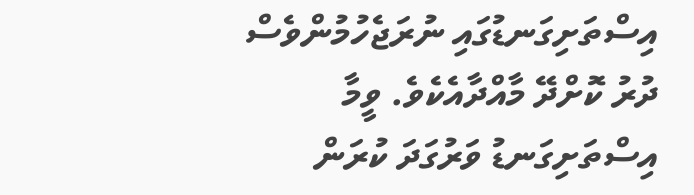އިސްތަށިގަނޑުގައި ނުރަޖެހުމުންވެސް ދުރު ކޮށްދޭ މާއްދާއެކެވެ. ވީމާ އިސްތަށިގަނޑު ވަރުގަދަ ކުރަން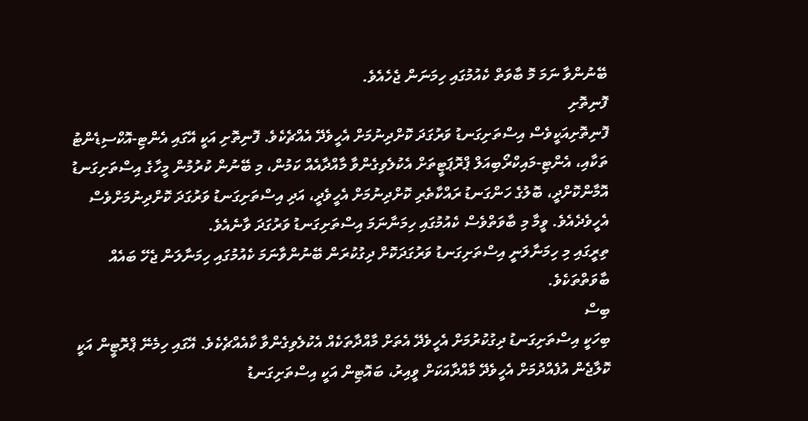ބޭނުންވާ ނަމަ މޮ ބާވަތް ކެއުމުގައި ހިމަނަން ޖެހެއެވެ.
ފޮނިތޮށި
ފޮނިތޮށިއަކީވެސް އިސްތަށިގަނޑު ވަރުގަދަ ކޮށްދިނުމަށް އެހީވެދޭ އެއްޗެކެވެ. ފޮނިތޮށި އަކީ އޭގައި އެންޓި-އޮކްސިޑެންޓު ތަކާއި، އެންޓި-މައިކްރޯބިއަލް ޕްރޮޕަޓީތަށް އެކުލެވިގެންވާ މާއްދާއެއް ކަމުން، މި ބޭނުން ކުރުމުން މީހާގެ އިސްތަށިގަނޑު އޮމާންކޮށްދީ، ބޮލުގެ ހަންގަނޑު ރައްކާތެރި ކޮށްދިނުމަށް އެހީވެދީ، އަދި އިސްތަށިގަނޑު ވަރުގަދަ ކޮށްދިނުމަށްވެސް އެހީވެދެއެވެ. ވީމާ މި ބާވަތްވެސް ކެއުމުގައި ހިމަނާނަމަ އިސްތަށިގަނޑު ވަރުގަދަ ވާނެއެވެ.
ތިރީގައި މި ހިމަނާލަނީ އިސްތަށިގަނޑު ވަރުގަދަކޮށް ދިގުކުރަން ބޭނުންވާނަމަ ކެއުމުގައި ހިމަނާލަން ޖެހޭ ބައެއް ބާވަތްތަކެވެ.
ބިސް
ބިހަކީ އިސްތަށިގަނޑު ދިގުކުރުމަށް އެހީވެދޭ އެތަށް މާއްދާތަކެއް އެކުލެވިގެންވާ ކާއެއްޗެކެވެ. އޭގައި ހިމެނޭ ޕްރޮޓީން އަކީ ކޮލާޖެން އުފެއްދުމަށް އެހީވެދޭ މާއްދާއަކަށް ވީއިރު، ބައޮޓިން އަކީ އިސްތަށިގަނޑު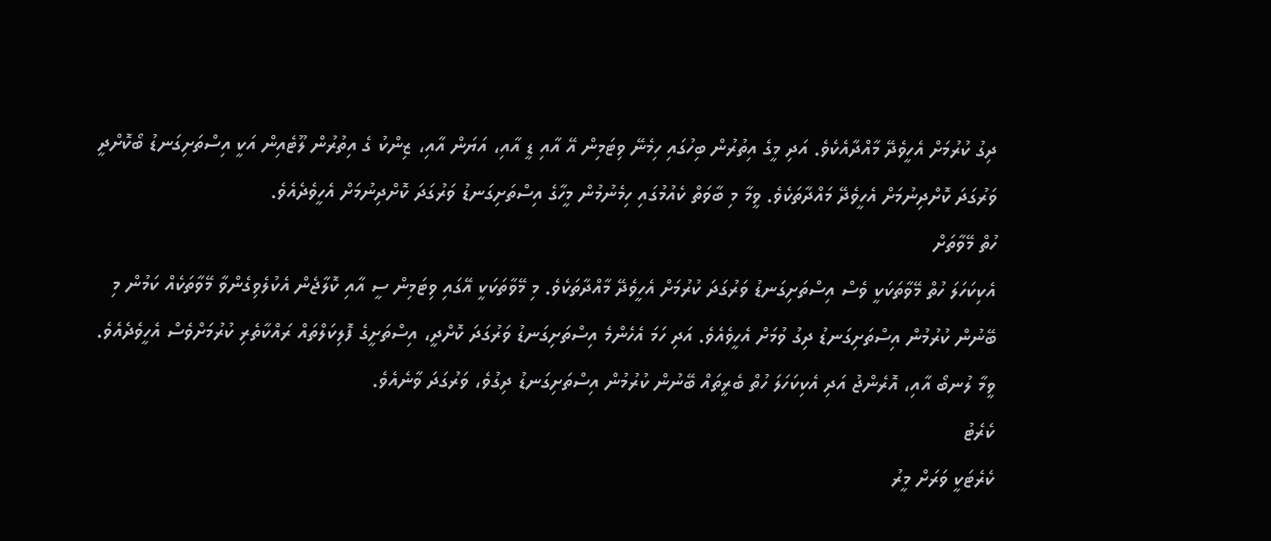ދިގު ކުރުމަށް އެހީވެދޭ މާއްދާއެކެވެ. އަދި މީގެ އިތުރުން ބިހުގައި ހިމެނޭ ވިޓަމިން އޭ އާއި ޑީ އާއި، އަޔަން އާއި، ޒިންކު ގެ އިތުރުން ލޫޓެއިން އަކީ އިސްތަށިގަނޑު ބޯކޮށްދީ ވަރުގަދަ ކޮށްދިނުމަށް އެހީވެދޭ މައްދާތަކެވެ. ވީމާ މި ބާވަތް ކެއުމުގައި ހިމެނުމުން މީހާގެ އިސްތަށިގަނޑު ވަރުގަދަ ކޮށްދިނުމަށް އެހީވެދެއެވެ.
ހުތް މޭވާތަށް
އެކިކަހަލަ ހުތް މޭވާތަކަކީ ވެސް އިސްތަށިގަނޑު ވަރުގަދަ ކުރުމަށް އެހީވެދޭ މާއްދާތަކެވެ. މި މޭވާތަކަކީ އޭގައި ވިޓަމިން ސީ އާއި ކޮލާޖެން އެކުލެވިގެންވާ މޭވާތަކެއް ކަމުން މި ބޭނުން ކުރުމުން އިސްތަށިގަނޑު ދިގު ވުމަށް އެހީވެއެވެ. އަދި ހަމަ އެހެންމެ އިސްތަށިގަނޑު ވަރުގަދަ ކޮށްދީ، އިސްތަށީގެ ފޮލިކަލްތައް ރައްކާތެރި ކުރުމަށްވެސް އެހީވެދެއެވެ. ވީމާ ލުނބޯ އާއި، އޮރެންޖު އަދި އެކިކަހަލަ ހުތް ބެރީތައް ބޭނުން ކުރުމުން އިސްތަށިގަނޑު ދިގުވެ، ވަރުގަދަ ވާނެއެވެ.
ކެރެޓު
ކެރެޓަކީ ވަރަށް މީރު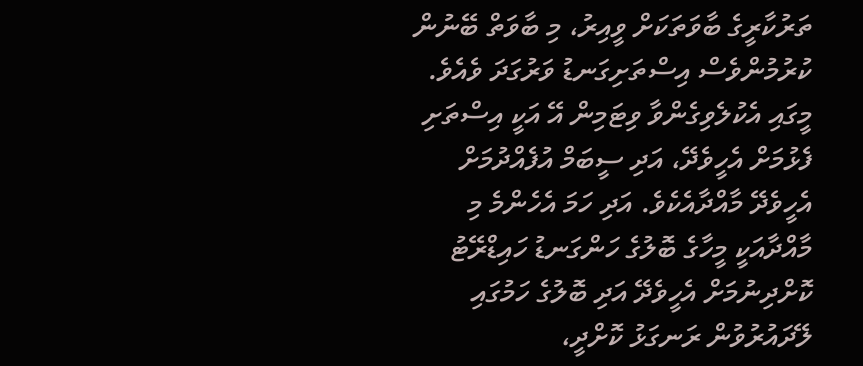ތަރުކާރީގެ ބާވަތަކަށް ވީއިރު، މި ބާވަތް ބޭނުން ކުރުމުންވެސް އިސްތަށިގަނޑު ވަރުގަދަ ވެއެވެ. މީގައި އެކުލެވިގެންވާ ވިޓަމިން އޭ އަކީ އިސްތަށި ފެޅުމަށް އެހީވެދޭ، އަދި ސީބަމް އުފެއްދުމަށް އެހީވެދޭ މާއްދާއެކެވެ. އަދި ހަމަ އެހެންމެ މި މާއްދާއަކީ މީހާގެ ބޮލުގެ ހަންގަނޑު ހައިޑްރޭޓު ކޮށްދިނުމަށް އެހީވެދޭ އަދި ބޮލުގެ ހަމުގައި ލޭދައުރުވުން ރަނގަޅު ކޮށްދީ،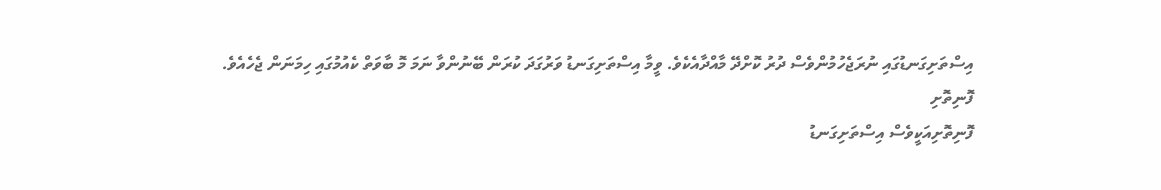އިސްތަށިގަނޑުގައި ނުރަޖެހުމުންވެސް ދުރު ކޮށްދޭ މާއްދާއެކެވެ. ވީމާ އިސްތަށިގަނޑު ވަރުގަދަ ކުރަން ބޭނުންވާ ނަމަ މޮ ބާވަތް ކެއުމުގައި ހިމަނަން ޖެހެއެވެ.
ފޮނިތޮށި
ފޮނިތޮށިއަކީވެސް އިސްތަށިގަނޑު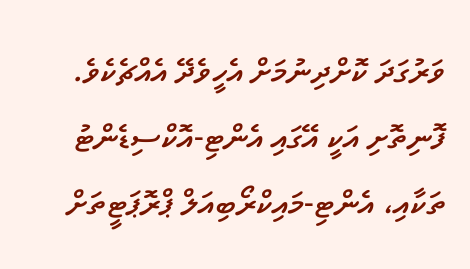ވަރުގަދަ ކޮށްދިނުމަށް އެހީވެދޭ އެއްޗެކެވެ. ފޮނިތޮށި އަކީ އޭގައި އެންޓި-އޮކްސިޑެންޓު ތަކާއި، އެންޓި-މައިކްރޯބިއަލް ޕްރޮޕަޓީތަށް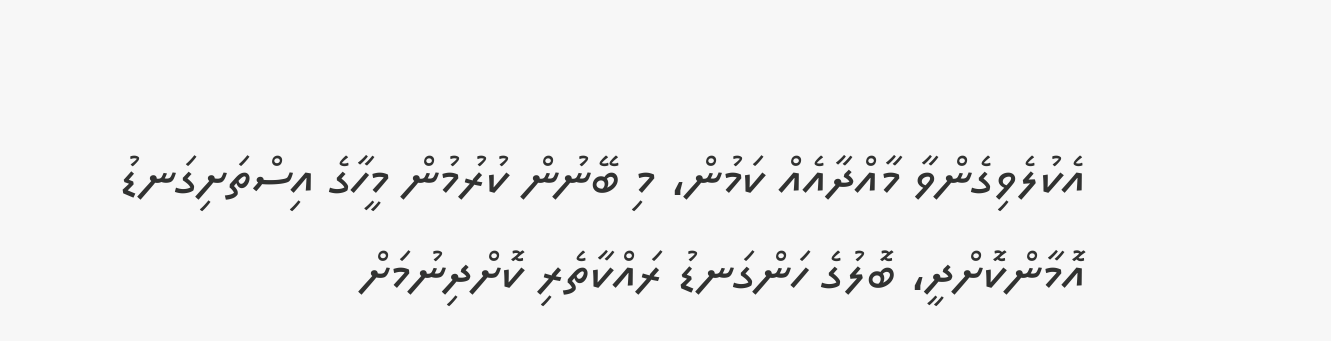އެކުލެވިގެންވާ މާއްދާއެއް ކަމުން، މި ބޭނުން ކުރުމުން މީހާގެ އިސްތަށިގަނޑު އޮމާންކޮށްދީ، ބޮލުގެ ހަންގަނޑު ރައްކާތެރި ކޮށްދިނުމަށް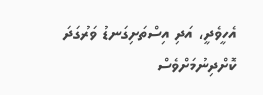އެހީވެދީ، އަދި އިސްތަށިގަނޑު ވަރުގަދަ ކޮށްދިނުމަށްވެސް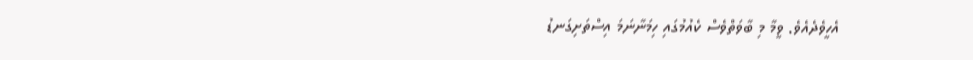އެހީވެދެއެވެ. ވީމާ މި ބާވަތްވެސް ކެއުމުގައި ހިމަނާނަމަ އިސްތަށިގަނޑު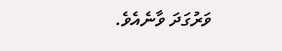ވަރުގަދަ ވާނެއެވެ.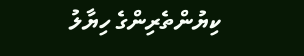ކިޔުންތެރިންގެ ހިޔާލު